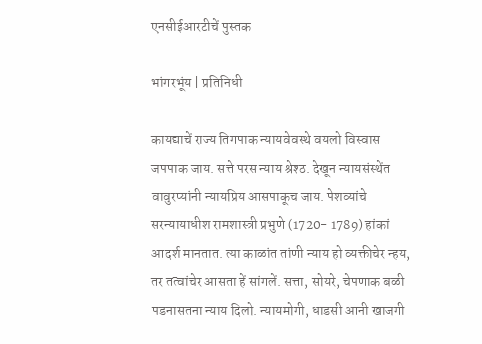एनसीईआरटीचें पुस्तक

भांगरभूंय | प्रतिनिधी

कायद्याचें राज्य तिगपाक न्यायवेवस्थे वयलो विस्वास जपपाक जाय. सत्ते परस न्याय श्रेश्ठ. देखून न्यायसंस्थेंत वावुरप्यांनी न्यायप्रिय आसपाकूच जाय. पेशव्यांचे सरन्यायाधीश रामशास्त्री प्रभुणे (1720- 1789) हांकां आदर्श मानतात. त्या काळांत तांणी न्याय हो व्यक्तीचेर न्हय, तर तत्वांचेर आसता हें सांगलें. सत्ता, सोयरे, चेपणाक बळी पडनासतना न्याय दिलो. न्यायमोगी, धाडसी आनी खाजगी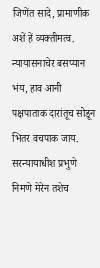जिणेंत सादे, प्रामाणीक अशें हें व्यक्तीमत्व. न्यायासनाचेर बसप्यान भंय, हाव आनी पक्षपाताक दारांतूच सोडून भितर वचपाक जाय. सरन्यायाधीश प्रभुणे निमणे मेरेन तशेच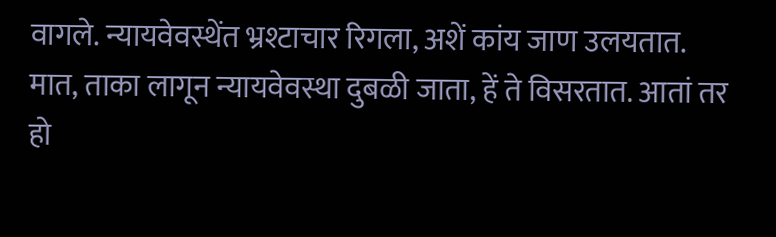वागले. न्यायवेवस्थेंत भ्रश्टाचार रिगला, अशें कांय जाण उलयतात. मात, ताका लागून न्यायवेवस्था दुबळी जाता, हें ते विसरतात. आतां तर हो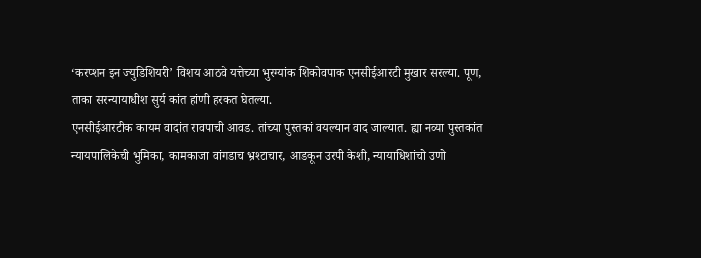‘करप्शन इन ज्युडिशियरी’ विशय आठवे यत्तेच्या भुरग्यांक शिकोवपाक एनसीईआरटी मुखार सरल्या. पूण, ताका सरन्यायाधीश सुर्य कांत हांणी हरकत घेतल्या.
एनसीईआरटीक कायम वादांत रावपाची आवड. तांच्या पुस्तकां वयल्यान वाद जाल्यात. ह्या नव्या पुस्तकांत न्यायपालिकेची भुमिका, कामकाजा वांगडाच भ्रश्टाचार, आडकून उरपी केशी, न्यायाधिशांचो उणो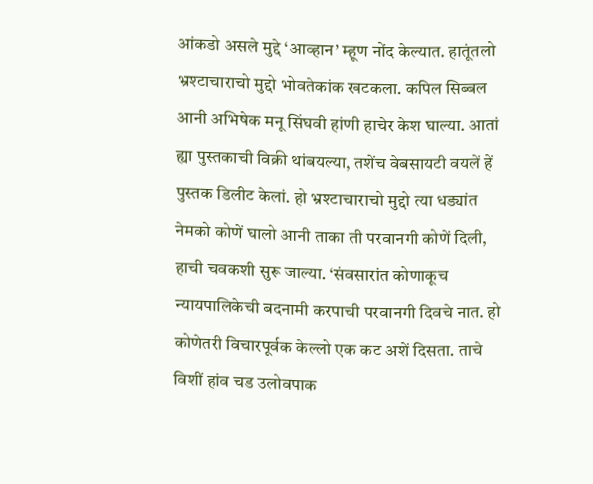आंकडो असले मुद्दे ‘आव्हान’ म्हूण नोंद केल्यात. हातूंतलो भ्रश्टाचाराचो मुद्दो भोवतेकांक खटकला. कपिल सिब्बल आनी अभिषेक मनू सिंघवी हांणी हाचेर केश घाल्या. आतां ह्या पुस्तकाची विक्री थांबयल्या, तशेंच वेबसायटी वयलें हें पुस्तक डिलीट केलां. हो भ्रश्टाचाराचो मुद्दो त्या धड्यांत नेमको कोणें घालो आनी ताका ती परवानगी कोणें दिली, हाची चवकशी सुरू जाल्या. ‘संवसारांत कोणाकूच न्यायपालिकेची बदनामी करपाची परवानगी दिवचे नात. हो कोणेतरी विचारपूर्वक केल्लो एक कट अशें दिसता. ताचे विशीं हांव चड उलोवपाक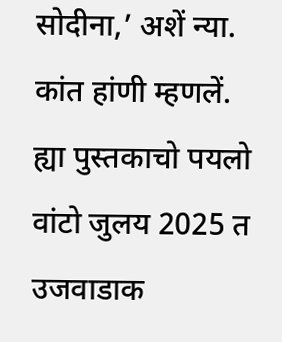सोदीना,’ अशें न्या. कांत हांणी म्हणलें.
ह्या पुस्तकाचो पयलो वांटो जुलय 2025 त उजवाडाक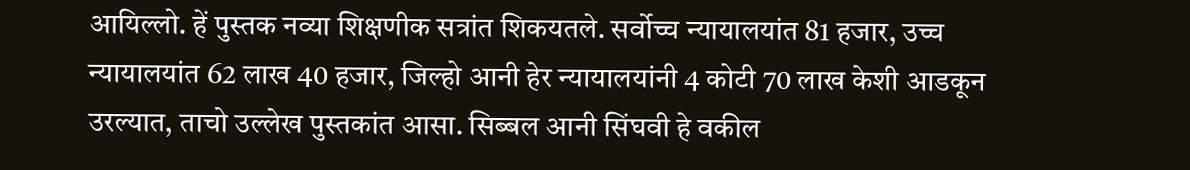आयिल्लो. हें पुस्तक नव्या शिक्षणीक सत्रांत शिकयतले. सर्वोच्च न्यायालयांत 81 हजार, उच्च न्यायालयांत 62 लाख 40 हजार, जिल्हो आनी हेर न्यायालयांनी 4 कोटी 70 लाख केशी आडकून उरल्यात, ताचो उल्लेख पुस्तकांत आसा. सिब्बल आनी सिंघवी हे वकील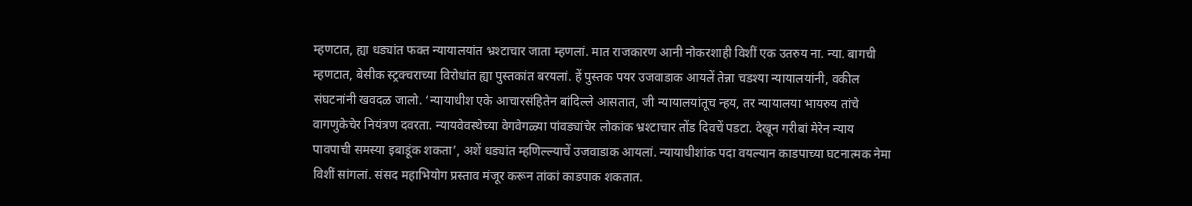म्हणटात, ह्या धड्यांत फक्त न्यायालयांत भ्रश्टाचार जाता म्हणलां. मात राजकारण आनी नोकरशाही विशीं एक उतरुय ना. न्या. बागची म्हणटात, बेसीक स्ट्रक्चराच्या विरोधांत ह्या पुस्तकांत बरयलां. हें पुस्तक पयर उजवाडाक आयलें तेन्ना चडश्या न्यायालयांनी, वकील संघटनांनी खवदळ जालो. ‘न्यायाधीश एके आचारसंहितेन बांदिल्ले आसतात, जी न्यायालयांतूच न्हय, तर न्यायालया भायरुय तांचे वागणुकेचेर नियंत्रण दवरता. न्यायवेवस्थेच्या वेगवेगळ्या पांवड्यांचेर लोकांक भ्रश्टाचार तोंड दिवचें पडटा. देखून गरीबां मेरेन न्याय पावपाची समस्या इबाडूंक शकता’, अशें धड्यांत म्हणिल्ल्याचें उजवाडाक आयलां. न्यायाधीशांक पदा वयल्यान काडपाच्या घटनात्मक नेमा विशीं सांगलां. संसद महाभियोग प्रस्ताव मंजूर करून तांकां काडपाक शकतात.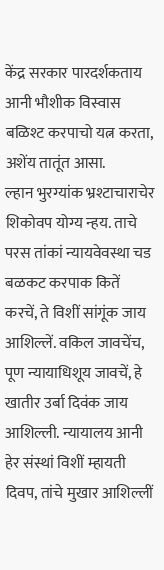केंद्र सरकार पारदर्शकताय आनी भौशीक विस्वास बळिश्ट करपाचो यत्न करता, अशेंय तातूंत आसा.
ल्हान भुरग्यांक भ्रश्टाचाराचेर शिकोवप योग्य न्हय. ताचे परस तांकां न्यायवेवस्था चड बळकट करपाक कितें करचें, ते विशीं सांगूंक जाय आशिल्लें. वकिल जावचेंच, पूण न्यायाधिशूय जावचें, हे खातीर उर्बा दिवंक जाय आशिल्ली. न्यायालय आनी हेर संस्थां विशीं म्हायती दिवप, तांचे मुखार आशिल्लीं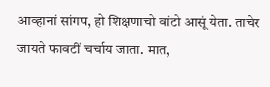आव्हानां सांगप, हो शिक्षणाचो वांटो आसूं येता. ताचेर जायते फावटीं चर्चाय जाता. मात,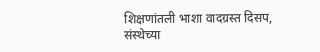शिक्षणांतली भाशा वादग्रस्त दिसप, संस्थेच्या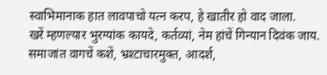स्वाभिमानाक हात लावपाचो यत्न करप, हे खातीर हो वाद जाला.
खरें म्हणल्यार भुरग्यांक कायदे, कर्तव्यां, नेम हांचें गिन्यान दिवंक जाय. समाजांत वागचें कशें, भ्रश्टाचारमुक्त, आदर्श,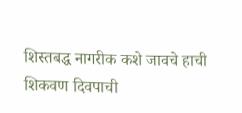शिस्तबद्ध नागरीक कशे जावचे हाची शिकवण दिवपाची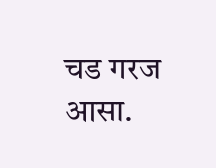चड गरज आसा.